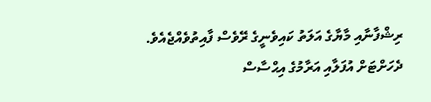ރިޝްފާނާއި މާޔާގެ އަލަތު ކައިވެނީގެ ރޭވެސް ފާއިތުވެއްޖެއެވެ. ދެހަށްޓަށް އުފަލާއި އަރާމުގެ އިޙްސާސް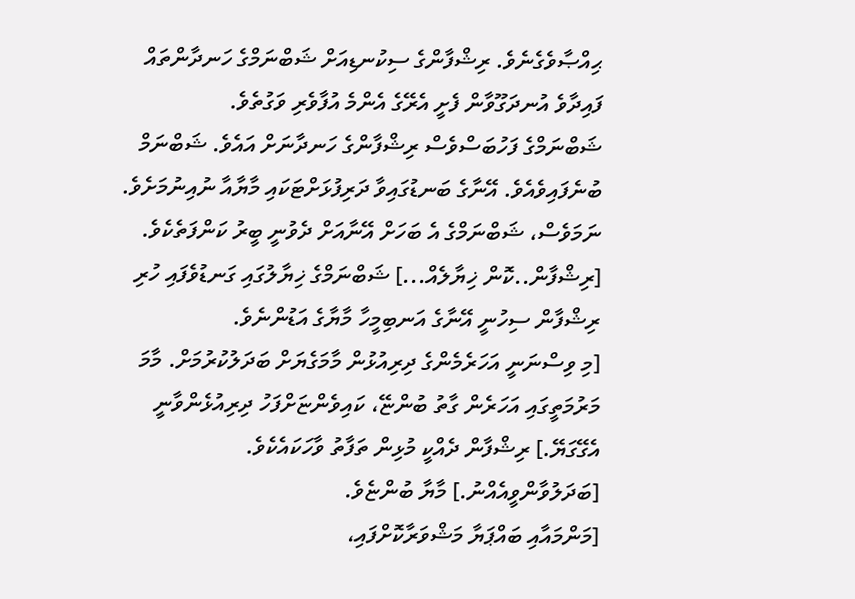ޙިއްޞާވެގެނެވެ. ރިޝްފާންގެ ސިކުނޑިއަށް ޝަބްނަމްގެ ހަނދާންތައް ފައިދާވެ އުނދަގޫވާން ފެށީ އެރޭގެ އެންމެ އުފާވެރި ވަގުތެވެ.
ޝަބްނަމްގެ ފަހުބަސްވެސް ރިޝްފާންގެ ހަނދާނަށް އައެވެ. ޝަބްނަމް ބުނެފައިވެއެވެ. އޭނާގެ ބަނޑުގައިވާ ދަރިފުޅަށްޓަކައި މާޔާއާ ނުއިނުމަށެވެ. ނަމަވެސް، ޝަބްނަމްގެ އެ ބަހަށް އޭނާއަށް ދެވުނީ ބީރު ކަންފަތެކެވެ.
[ރިޝްފާން..ކޮން ޚިޔާލެއް...] ޝަބްނަމްގެ ޚިޔާލުގައި ގަނޑުވެފައި ހުރި ރިޝްފާން ސިހުނީ އޭނާގެ އަނބިމީހާ މާޔާގެ އަޑުންނެވެ.
[މި ވިސްނަނީ އަހަރެމެންގެ ދިރިއުޅުން މާމަގެޔަށް ބަދަލުކުރުމަށް. މާމަ މަރުމަތީގައި އަހަރެން ގާތު ބުންޏޭ، ކައިވެންޏަށްފަހު ދިރިއުޅެންވާނީ އެގޭގަޔޭ.] ރިޝްފާން ދެއްކީ މުޅިން ތަފާތު ވާހަކައެކެވެ.
[ބަދަލުވާންވީއެއްނު.] މާޔާ ބުންޏެވެ.
[މަންމައާއި ބައްޕަޔާ މަޝްވަރާކޮށްފައި،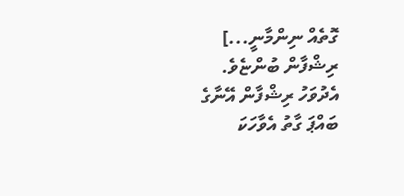ގޮތެއް ނިންމާނީ...] ރިޝްފާން ބުންޏެވެ.
އެދުވަހު ރިޝްފާން އޭނާގެ ބައްޕަ ގާތު އެވާހަކަ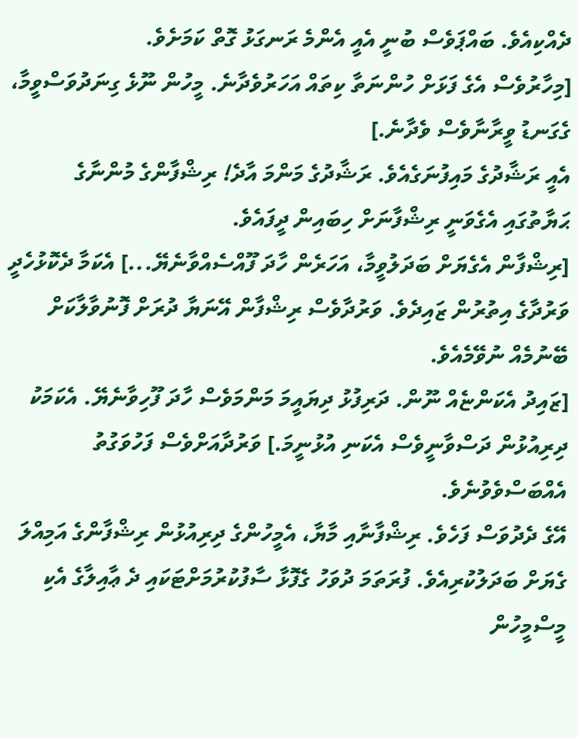ދެއްކިއެވެ. ބައްޕަވެސް ބުނީ އެއީ އެންމެ ރަނގަޅު ގޮތް ކަމަށެވެ.
[މިހާރުވެސް އެގެ ފަޅަށް ހުންނަތާ ކިތައް އަހަރުވެދާނެ. މީހުން ނޫޅެ ގިނަދުވަސްވީމާ، ގެގަނޑު ވީރާނާވެސް ވެދާނެ.]
އެއީ ރަޝާދުގެ މައިފުނަގެއެވެ. ރަޝާދުގެ މަންމަ އާދެ! ރިޝްފާންގެ މުންނާގެ ޙަޔާތުގައި އެގެވަނީ ރިޝްފާނަށް ހިބައިން ދީފައެވެ.
[ރިޝްފާން އެގެޔަށް ބަދަލުވީމާ، އަހަރެން ހާދަ ފޫއްސެއްވާނެޔޭ...] އެކަމާ ދެކޮޅުހެދީ ވަރުދާގެ އިތުރުން ޒައިދެވެ. ވަރުދާވެސް ރިޝްފާން އޭނަޔާ ދުރަށް ފޮނުވާލާކަށް ބޭނުމެއް ނުވޭމެއެވެ.
[ޒައިދު އެކަންޏެއް ނޫން. ދަރިފުޅު ދިޔައީމަ މަންމަވެސް ހާދަ ފޫހިވާނެޔޭ. އެކަމަކު ދިރިއުޅުން ދަސްވާނީވެސް އެކަނި އުޅުނީމަ.] ވަރުދާއަށްވެސް ފަހުވަގުތު އެއްބަސްވެވުނެވެ.
އޭގެ ދެދުވަސް ފަހެވެ. ރިޝްފާނާއި މާޔާ، އެމީހުންގެ ދިރިއުޅުން ރިޝްފާންގެ އަމިއްލަ ގެޔަށް ބަދަލުކުރިއެވެ. ފުރަތަމަ ދުވަހު ގެފޮޅާ ސާފުކުރުމަށްޓަކައި ދެ ޢާއިލާގެ އެކި މީސްމީހުން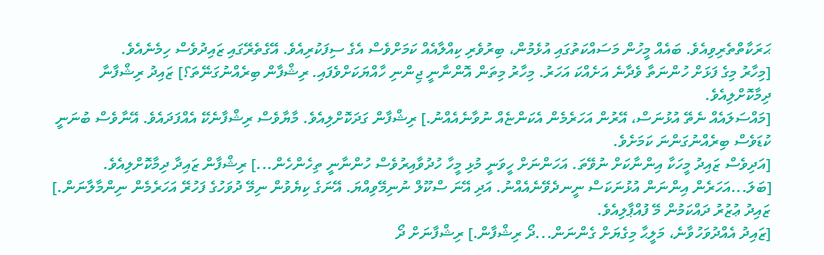ޙަރަކާތްތެރިވިއެވެ. ބައެއް މީހުން މަސައްކަތުގައި އުޅެމުން، ބިރުވެރި ކިއްލާއެއް ކަމަށްވެސް އެގެ ސިފަކުރިއެވެ. އޭގެތެރޭގައި ޒައިދުވެސް ހިމެނެއެވެ.
[މިހާރު މިގެ ފަޅަށް ހުންނަތާ ވެދާނެ އަށެއްކަ އަހަރު. މިހާރު މިތަން އޮންނާނީ ޖިންނި ހާއްޔަކަށްވެފައި. ރިޝްފާން ބިރެއްނުގަނޭތަ؟] ޒައިދު ރިޝްފާނާ ދިމާކޮށްލިއެވެ.
[މައްސަލައެއް ނެތޭ އުޅުނަސް، އޭރުން އަހަރެމެން އެކަންޏެއް ނުވާނެއެއްނު.] ރިޝްފާން ގަދަކޮށްލިއެވެ. މާޔާވެސް ރިޝްފާނެކޭ އެއްފަދައެވެ. އޭނާވެސް ބުނަނީ ކުޑަވެސް ބިރެއްނުގަންނަ ކަމަށެވެ.
[އަދިވެސް ޒައިދު މީހަކާ އިންނާކަށް ނުވޭތަ. އަހަންނަށް ހީވަނީ މުޅި މީހާ ހުދުވާއިރުވެސް ހުންނާނީ ތިހެންހެން...] ރިޝްފާން ޒައިދާ ދިމާކޮށްލިއެވެ.
[ބަލަ...އަހަރެން އިންނަން އުޅުނަކަސް ނީނދެވޭނެއެއްނު. އަދި އޭނަ ސްކޫލް ނުނިމޭވިއްޔަ. އޭނަގެ ކިޔެވުން ނިމޭ ދުވަހުގެ ފަހުރޭ އަހަރެމެން ނިންމާލާނަން.] ޒައިދު ޢުޒުރު ދައްކަމުން މޭ ފުއްޕާލިއެވެ.
[ޒައިދު އެއްދުވަހުވާނެ، މަލީޙާ މިގެޔަށް ގެންނަން...ދޯ ރިޝްފާން.] ރިޝްފާނަށް ދޯ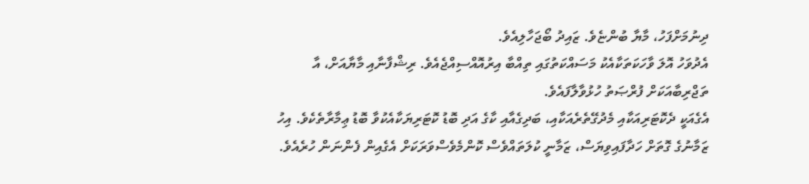ދިނުމަށްފަހު، މާޔާ ބުންޏެވެ. ޒައިދު ބޯޖަހާލިއެވެ.
އެދުވަހު އޮލަ ވާހަކަތަކާއެކު މަސައްކަތުގައި ތިއްބާ އިރުއޮއްސިއްޖެއެވެ. ރިޝްފާނާއި މާޔާއަށް، އާ ތަޖްރިބާއަކަށް ފުރްޞަތު ހުޅުވާލާފައެވެ.
އެގެއަކީ ދެކޮޓަރިއަކާއި މެދުގޭތެރެއަކާއި، ބަދިގެއާއި ކާގެ އަދި ބޮޑު ކޮޓަރިޔަކާއެކުވާ ބޮޑު ޢިމާރާތެކެވެ. އިހު ޒަމާނުގެ ގޮތަށް ހަދާފައިވިޔަސް، ޒަމާނީ ކުލަތައްވެސް ކޮންމެވެސްވަރަކަށް އެގެއިން ފެންނަން ހުރެއެވެ.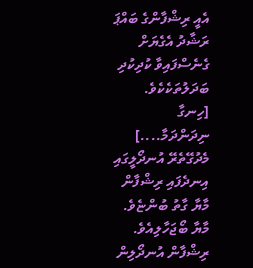އެއީ ރިޝްފާންގެ ބައްޕަ ރަޝާދު އެގެޔަށް ގެނެސްފައިވާ ކުދިކުދި ބަދަލުތަކެކެވެ.
[ހިނގާ ނިދަންދަމާ....] މެދުގޭތެރޭ އުނދޯލީގައި އިނދެފައި ރިޝްފާން މާޔާ ގާތު ބުންޏެވެ. މާޔާ ބޯޖަހާލިއެވެ.
ރިޝްފާން އުނދޯލިން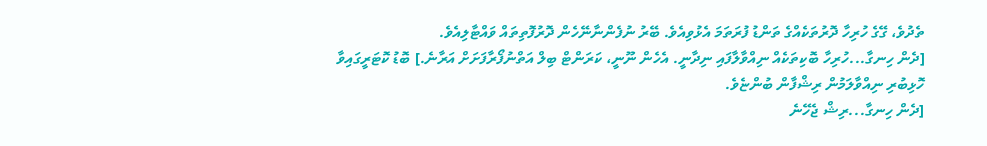ތެދުވެ، ގޭގެ ހުރިހާ ދޮރުތަކެއްގެ ތަންޑު ފުރަތަމަ އެޅުވިއެވެ. ބޭރު ނުފެންނާނޭހެން ދޮރުފޮތިތައް ވައްޓާލިއެވެ.
[ދެން ހިނގާ...ހުރިހާ ބޮކިތަކެއް ނިއްވާލާފައި ނިދާނީ. އެހެން ނޫނީ، ކަރަންޓް ބިލް އަތްނުފޯރާފަށަށް އަރާނެ.] ބޮޑު ކޮޓަރީގައިވާ ހޮޅިބުރި ނިއްވާލަމުން ރިޝްފާން ބުންޏެވެ.
[ދެން ހިނގާ...ރިޝް ޖެހޭނެ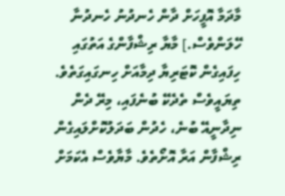މާދަމާ އޮފީހަށް ދާން ހެނދުނު ހެނދުނާ ހޭލަންވެސް.] މާޔާ ރިޝްފާންގެ އަތުގައި ހިފައިގެން ކޮޓަރިޔާ ދިމާއަށް ހިނގައިގަތެވެ.
ތިޔައީވެސް ތެދެކޭ ބުނެފައި، މިރޭ ދެން ނިދާނީއޭ ބުނެ، ހެދުން ބަދަލުކޮށްލައިގެން ރިޝްފާން އަރާ އޮށޯތެވެ. މާޔާވެސް އެކަމަށް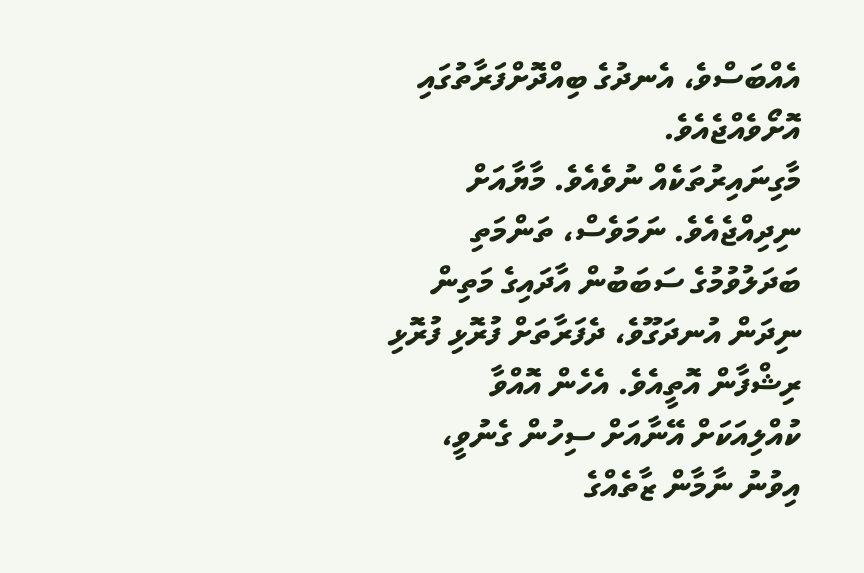އެއްބަސްވެ، އެނދުގެ ބިއްދޮށްފަރާތުގައި އޮށޯވެއްޖެއެވެ.
މާގިނައިރުތަކެއް ނުވެއެވެ. މާޔާއަށް ނިދިއްޖެއެވެ. ނަމަވެސް، ތަންމަތި ބަދަލުވުމުގެ ސަބަބުން އާދައިގެ މަތިން ނިދަން އުނދަގޫވެ، ދެފަރާތަށް ފުރޮޅި ފުރޮޅި ރިޝްފާން އޮތީއެވެ. އެހެން އޮއްވާ ކުއްލިއަކަށް އޭނާއަށް ސިހުން ގެނުވީ، އިވުނު ނާމާން ޒާތެއްގެ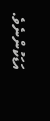އަޑަކުންނެވެ.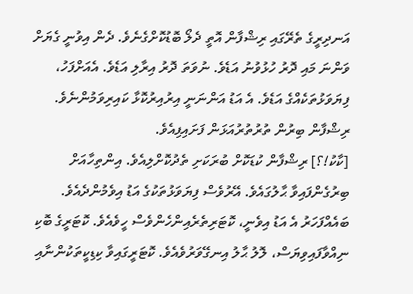އަނދިރީގެ ތެރޭގައި ރިޝްފާން އޮތީ ދެލޯ ބޮޑުކޮށްގެނެވެ. ދެން އިވުނީ ގެޔަށް ވަންނަ މައި ދޮރު ހުޅުވުނު އަޑެވެ. ނުވަތަ ދޮރު އިރާލި އަޑެވެ. އެއަށްފަހު، ފިޔަވަޅުތަކެއްގެ އަޑެވެ. އެ އަޑު އަންނަނީ އިރުއިރުކޮޅާ ކައިރިވަމުންނެވެ. ރިޝްފާން ބިރުން ތުރުތުރުއަޅަން ފަށައިފިއެވެ.
[ކާކު!؟] ރިޝްފާން ކުޑަކޮށް ބުރަކަށި ތެދުކޮށްލިއެވެ. އިންތިހާއަށް ބިރުގެންފައިވާ ޙާލުގައެވެ. އޭރުވެސް ފިޔަވަޅުތަކުގެ އަޑު އިވެމުންދެއެވެ. ބައެއްފަހަރު އެ އަޑު އިވެނީ، ކޮޓަރިތެރެއިންހެންވެސް ހީވެއެވެ. ކޮޓަރީގެ ބޮކި ނިއްވާފައިވިޔަސް، ލޮލު ޙާލު އިނގޭވަރުވެއެވެ. ކޮޓަރީގައިވާ ކިޑިކީތަކުންނާއި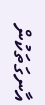އާނގަތަކުން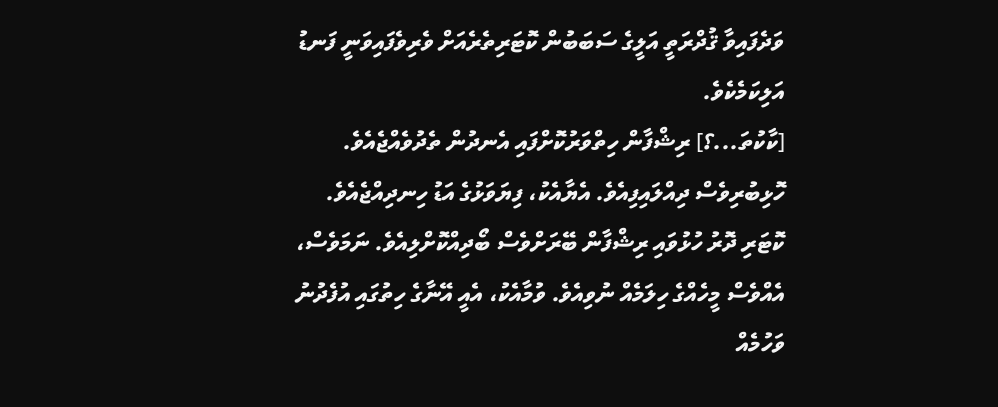ވަދެފައިވާ ޤުދްރަތީ އަލީގެ ސަބަބުން ކޮޓަރިތެރެއަށް ވެރިވެފައިވަނީ ފަނޑު އަލިކަމެކެވެ.
[ކާކުތަ...؟] ރިޝްފާން ހިތްވަރުކޮށްފައި އެނދުން ތެދުވެއްޖެއެވެ. ހޮޅިބުރިވެސް ދިއްލައިފިއެވެ. އެޔާއެކު، ފިޔަވަޅުގެ އަޑު ހިނދިއްޖެއެވެ. ކޮޓަރި ދޮރު ހުޅުވައި ރިޝްފާން ބޭރަށްވެސް ބޯދިއްކޮށްލިއެވެ. ނަމަވެސް، އެއްވެސް މީހެއްގެ ހިލަމެއް ނުވިއެވެ. ވުމާއެކު، އެއީ އޭނާގެ ހިތުގައި އުފެދުނު ވަހުމެއް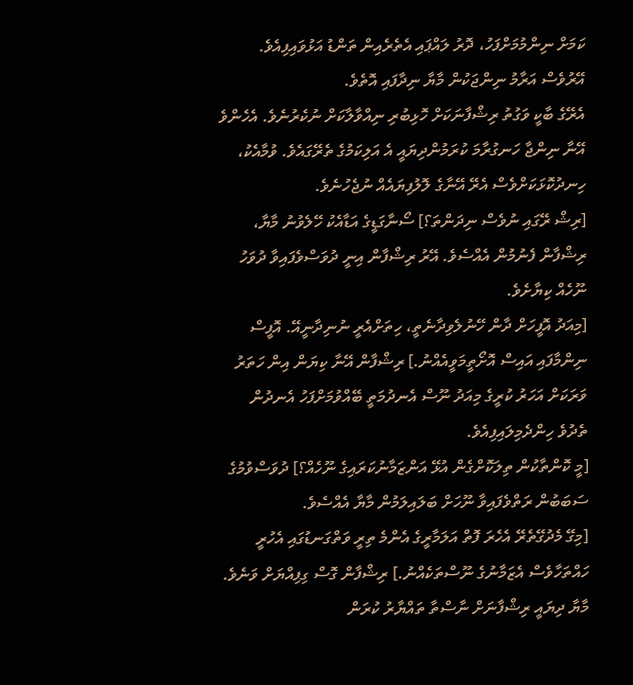ކަމަށް ނިންމުމަށްފަހު، ދޮރު ލައްޕައި އެތެރެއިން ތަންޑު އަޅުވައިފިއެވެ.
އޭރުވެސް އަރާމު ނިންޖަކުން މާޔާ ނިދާފައި އޮތެވެ.
އެރޭގެ ބާކީ ވަގުތު ރިޝްފާނަކަށް ހޮޅިބުރި ނިއްވާލާކަށް ނުކެރުނެވެ. އެހެންވެ އޭނާ ނިންޖާ ހަނގުރާމަ ކުރަމުންދިޔައީ އެ އަލިކަމުގެ ތެރޭގައެވެ. ވުމާއެކު، ހިނދުކޮޅަކަށްވެސް އެރޭ އޭނާގެ ލޮލުފިޔައެއް ނުޖެހުނެވެ.
[ރިޝް ރޭގައި ނުވެސް ނިދަންތަ؟] ސޯނާގަޑީގެ އަޑާއެކު ހޭލެވުނު މާޔާ، ރިޝްފާން ފެނުމުން އެއްސެވެ. އޭރު ރިޝްފާން އިނީ ދުވަސްވެފައިވާ ދުވަހު ނޫހެއް ކިޔާށެވެ.
[މިއަދު އޮފީހަށް ދާން ހޭނުލެވިދާނެތީ، ހިތަށްއެރީ ނުނިދާނީއޭ. އޮފީސް ނިންމާފައި އައިސް އޮށޯތީމަވީއެއްނު.] ރިޝްފާން އޭނާ ކިޔަން އިން ހަތަރު ވަރަކަށް އަހަރު ކުރީގެ މިއަދު ނޫސް އެނދުމަތީ ބޭއްވުމަށްފަހު އެނދުން ތެދުވެ ހިންދެމިލައިފިއެވެ.
[މީ ކޮންތާކުން ތިލަކޮށްގެން އުޅޭ އަންޒަމާނުކަރައިގެ ނޫހެއް؟] ދުވަސްވުމުގެ ސަބަބުން ރަތްވެފައިވާ ނޫހަށް ބަލައިލަމުން މާޔާ އެއްސެވެ.
[މިގޭ މެދުގޭތެރޭ އެހެރަ ފޮތް އަލަމާރީގެ އެންމެ ތިރީ ވަތްގަނޑުގައި އެހުރީ ހައްތަހާވެސް އެޒަމާނުގެ ނޫސްތަކެއްނު.] ރިޝްފާން ގޮސް ގިފިއްޔަށް ވަނެވެ. މާޔާ ދިޔައީ ރިޝްފާނަށް ނާސްތާ ތައްޔާރު ކުރަން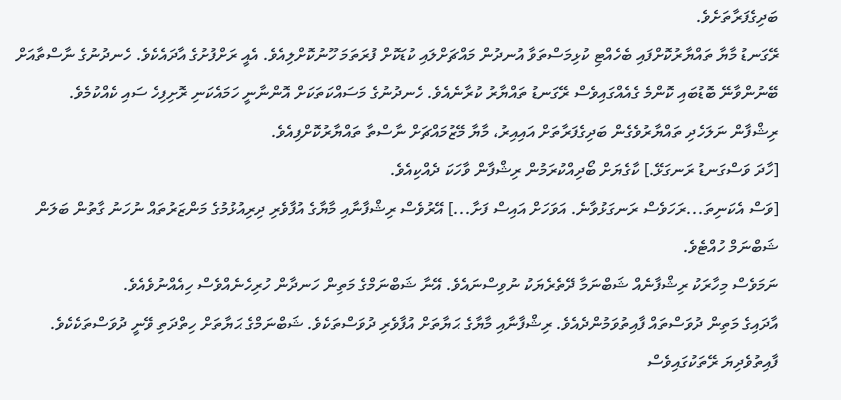ބަދިގެފަރާތަށެވެ.
ރޭގަނޑު މާޔާ ތައްޔާރުކޮށްފައި ބެހެއްޓި ކުޅިމަސްތަވާ އުނދުން މައްޗަށްލައި ކުޑަކޮށް ފުރަތަމަ ހޫނުކޮށްލިއެވެ. އެއީ ރަށްފުށުގެ އާދައެކެވެ. ހެނދުނުގެ ނާސްތާއަށް ބޭނުންވާނޭ ބޮޑުބައި ކޮންމެ ގެއެއްގައިވެސް ރޭގަނޑު ތައްޔާރު ކުރާނެއެވެ. ހެނދުނުގެ މަސައްކަތަކަށް އޮންނާނީ ހަމައެކަނި ރޮށިފިހެ ސައި ކެއްކުމެވެ.
ރިޝްފާން ނަލަހެދި ތައްޔާރުވެގެން ބަދިގެފަރާތަށް އައިއިރު، މާޔާ މޭޒުމައްޗަށް ނާސްތާ ތައްޔާރުކޮށްފިއެވެ.
[ހާދަ ވަސްގަނޑު ރަނގަޅޭ.] ކާގެޔަށް ބޯދިއްކުރަމުން ރިޝްފާން ވާހަކަ ދެއްކިއެވެ.
[ވަސް އެކަނިތަ...ރަހަވެސް ރަނގަޅުވާނެ. އަވަހަށް އައިސް ފަށާ...] އޭރުވެސް ރިޝްފާނާއި މާޔާގެ އުފާވެރި ދިރިއުޅުމުގެ މަންޒަރުތައް ނުހަނު ގާތުން ބަލަން ޝަބްނަމް ހުއްޓެވެ.
ނަމަވެސް މިހާރަކު ރިޝްފާނެއް ޝަބްނަމާ ދޭތެރެޔަކު ނުވިސްނައެވެ. އޭނާ ޝަބްނަމްގެ މަތިން ހަނދާން ހުރިހެނެއްވެސް ހިއެއްނުވެއެވެ.
އާދައިގެ މަތިން ދުވަސްތައް ފާއިތުވަމުންދެއެވެ. ރިޝްފާނާއި މާޔާގެ ޙަޔާތަށް އުފާވެރި ދުވަސްތަކެވެ. ޝަބްނަމްގެ ޙަޔާތަށް ހިތްދަތި ވޭނީ ދުވަސްތަކެކެވެ.
ފާއިތުވެދިޔަ ރޭތަކުގައިވެސް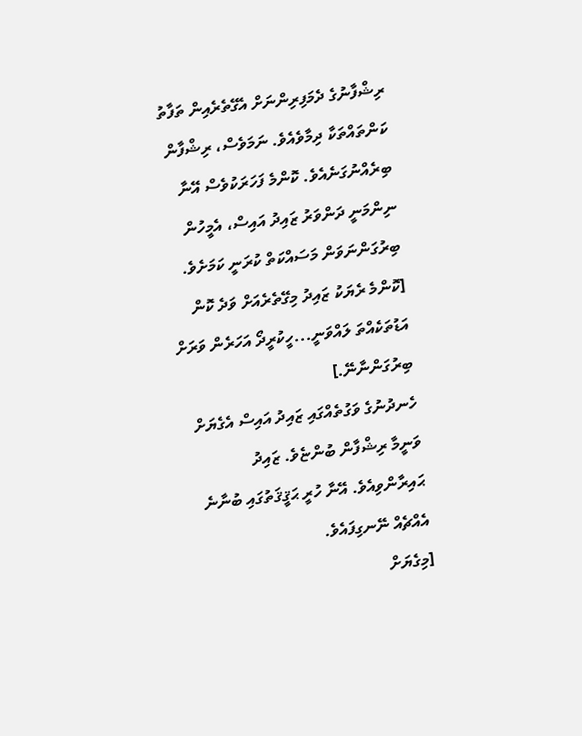ރިޝްފާނުގެ ދެމަފިރިންނަށް އެގޭތެރެއިން ތަފާތު ކަންތައްތަކާ ދިމާވެއެވެ. ނަމަވެސް، ރިޝްފާން ބިރެއްނުގަނެއެވެ. ކޮންމެ ފަހަރަކުވެސް އޭނާ ނިންމަނީ ދަންވަރު ޒައިދު އައިސް، އެމީހުން ބިރުގަންނަވަން މަސައްކަތް ކުރަނީ ކަމަށެވެ.
[ކޮންމެ ރެޔަކު ޒައިދު މިގޭތެރެއަށް ވަދެ ކޮން އަޑުތަކެއްތަ ލައްވަނީ...ހީކުރީދޯ އަހަރެން ވަރަށް ބިރުގަންނާނޭ.]
ހެނދުނުގެ ވަގުތެއްގައި ޒައިދު އައިސް އެގެޔަށް ވަނީމާ ރިޝްފާން ބުންޏެވެ. ޒައިދު ޙައިރާންވިއެވެ. އޭނާ ހުރީ ޙަޤީޤަތުގައި ބުނާނެ އެއްޗެއް ނޭނގިފައެވެ.
[މިގެޔަށް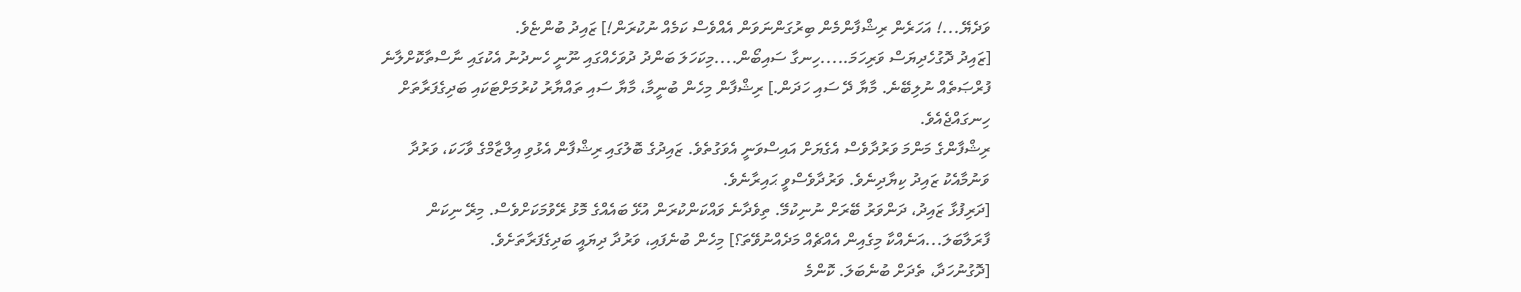ވަދެޔޭ...! އަހަރެން ރިޝްފާންމެން ބިރުގަންނަވަން އެއްވެސް ކަމެއް ނުކުރަން!] ޒައިދު ބުންޏެވެ.
[ޒައިދު ދޮގުހެދިޔަސް ވަރިހަމަ.....ހިނގާ ސައިބޯން....މިކަހަލަ ބަންދު ދުވަހެއްގައި ނޫނީ ހެނދުނު އެކުގައި ނާސްތާކޮށްލާނެ ފުރްޞަތެއް ނުލިބޭނެ. މާޔާ ދޭ ސައި ހަދަން.] ރިޝްފާން މިހެން ބުނީމާ، މާޔާ ސައި ތައްޔާރު ކުރުމަށްޓަކައި ބަދިގެފަރާތަށް ހިނގައްޖެއެވެ.
ރިޝްފާންގެ މަންމަ ވަރުދާވެސް އެގެޔަށް އައިސްވަނީ އެވަގުތެވެ. ޒައިދުގެ ބޮލުގައި ރިޝްފާން އެޅުވި އިލްޒާމްގެ ވާހަކަ، ވަރުދާ ވަނުމާއެކު ޒައިދު ކިޔާދިނެވެ. ވަރުދާވެސްވީ ޙައިރާނެވެ.
[ދަރިފުޅާ ޒައިދު، ދަންވަރު ބޭރަށް ނުނިކުމޭ. ތިވެދާނެ ވައްކަންކުރަން އުޅޭ ބައެއްގެ މޮޅު ރޭވުމަކަށްވެސް. މިރޭ ނިކަން ފާރަލާބަލަ...އަނެއްކާ މިގެއިން އެއްޗެއް މަދެއްނުވޭތަ؟] މިހެން ބުނެފައި، ވަރުދާ ދިޔައީ ބަދިގެފަރާތަށެވެ.
[ދޮގުނުހަދާ، ތެދަށް ބުނެބަލަ. ކޮންމެ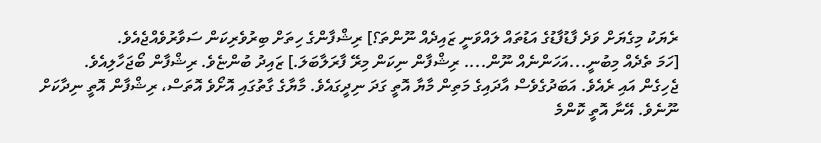ރެޔަކު މިގެޔަށް ވަދެ ފާޑުފާޑުގެ އަޑުތައް ލައްވަނީ ޒައިދެއް ނޫންތަ؟] ރިޝްފާންގެ ހިތަށް ބިރުވެރިކަން ސަވާރުވެއްޖެއެވެ.
[ހަމަ ތެދެއް މިބުނީ...އަހަންނެއް ނޫން.... ރިޝްފާން ނިކަން މިރޭ ފާރަލާބަލަ.] ޒައިދު ބުންޏެވެ. ރިޝްފާން ބޯޖަހާލިއެވެ.
ޖެހިގެން އައި ރެއެވެ. އަބަދުގެވެސް އާދައިގެ މަތިން މާޔާ އޮތީ ގަދަ ނިދީގައެވެ. މާޔާގެ ގާތުގައި އޮށޯވެ އޮތަސް، ރިޝްފާން އޮތީ ނިދާކަށް ނޫނެވެ. އޭނާ އޮތީ ކޮންމެ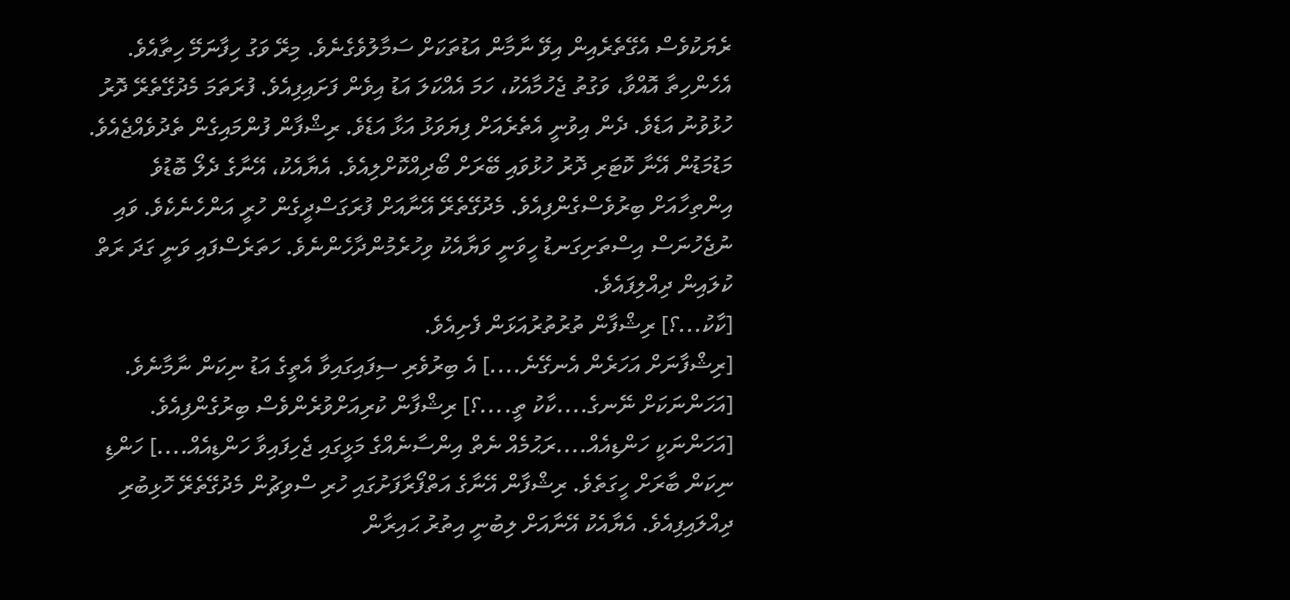ރެޔަކުވެސް އެގޭތެރެއިން އިވޭ ނާމާން އަޑުތަކަށް ސަމާލުވެގެނެވެ. މިރޭ ވަގު ހިފާނަމޭ ހިތާއެވެ.
އެހެންހިތާ އޮއްވާ، ވަގުތު ޖެހުމާއެކު، ހަމަ އެއްކަލަ އަޑު އިވެން ފަށައިފިއެވެ. ފުރަތަމަ މެދުގޭތެރޭ ދޮރު ހުޅުވުނު އަޑެވެ. ދެން އިވުނީ އެތެރެއަށް ފިޔަވަޅު އަޅާ އަޑެވެ. ރިޝްފާން ފުންމައިގެން ތެދުވެއްޖެއެވެ. މަޑުމަޑުން އޭނާ ކޮޓަރި ދޮރު ހުޅުވައި ބޭރަށް ބޯދިއްކޮށްލިއެވެ. އެޔާއެކު، އޭނާގެ ދެލޯ ބޮޑުވެ އިންތިހާއަށް ބިރުވެސްގެންފިއެވެ. މެދުގޭތެރޭ އޭނާއަށް ފުރަގަސްދީގެން ހުރީ އަންހެނެކެވެ. ވައި ނުޖެހުނަސް އިސްތަށިގަނޑު ހީވަނީ ވަޔާއެކު ވިހުރެމުންދާހެންނެވެ. ހަތަރެސްފައި ވަނީ ގަދަ ރަތް ކުލައިން ދިއްލިފައެވެ.
[ކާކު...؟] ރިޝްފާން ތުރުތުރުއަޅަން ފެށިއެވެ.
[ރިޝްފާނަށް އަހަރެން އެނގޭނެ....] އެ ބިރުވެރި ސިފައިގައިވާ އެތީގެ އަޑު ނިކަން ނާމާނެވެ.
[އަހަންނަކަށް ނޭނގެ....ކާކު ތީ....؟] ރިޝްފާން ކުރިއަށްވުރެންވެސް ބިރުގެންފިއެވެ.
[އަހަންނަކީ ހަންޑިއެއް....ރަޙުމެއް ނެތް އިންސާނެއްގެ މަޅީގައި ޖެހިފައިވާ ހަންޑިއެއް....] ހަންޑި ނިކަން ބާރަށް ހީގަތެވެ. ރިޝްފާން އޭނާގެ އަތްފޯރާފަށުގައި ހުރި ސްވިޗުން މެދުގޭތެރޭ ހޮޅިބުރި ދިއްލައިފިއެވެ. އެޔާއެކު އޭނާއަށް ލިބުނީ އިތުރު ޙައިރާން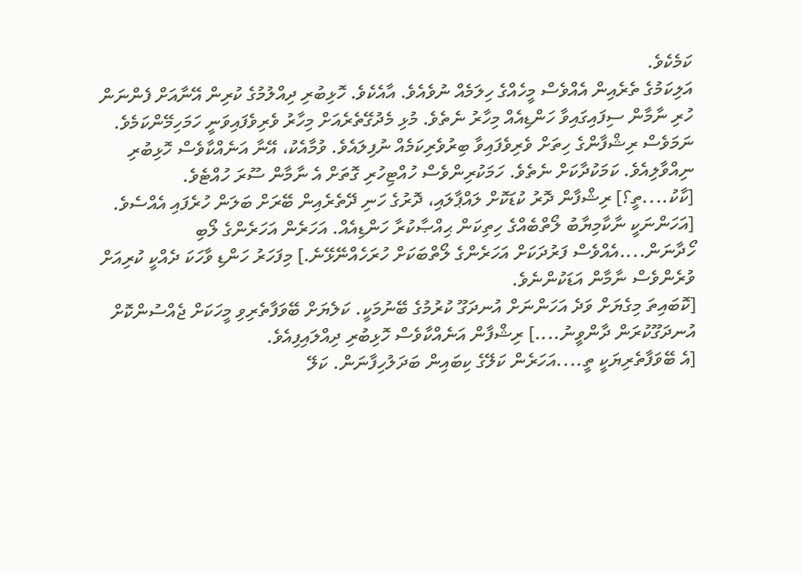ކަމެކެވެ.
އަލިކަމުގެ ތެރެއިން އެއްވެސް މީހެއްގެ ހިލަމެއް ނުވެއެވެ. އާއެކެވެ. ހޮޅިބުރި ދިއްލުމުގެ ކުރިން އޭނާއަށް ފެންނަން ހުރި ނާމާން ސިފައިގައިވާ ހަންޑިއެއް މިހާރު ނެތެވެ. މުޅި މެދުގޭތެރެއަށް މިހާރު ވެރިވެފައިވަނީ ހަމަހިމޭންކަމެވެ. ނަމަވެސް ރިޝްފާންގެ ހިތަށް ވެރިވެފައިވާ ބިރުވެރިކަމެއް ނުފިލައެވެ. ވުމާއެކު، އޭނާ އަނެއްކާވެސް ހޮޅިބުރި ނިއްވާލިއެވެ. ކަމަކުދާކަށް ނެތެވެ. ހަމަކުރިންވެސް ހުއްޓިހުރި ގޮތަށް އެ ނާމާން ސޫރަ ހުއްޓެވެ.
[ކާކު....ތީ؟] ރިޝްފާން ދޮރު ކުޑަކޮށް ލައްޕާލައި، ދޮރުގެ ހަނި ދޭތެރެއިން ބޭރަށް ބަލަން ހުރެފައި އެއްސެވެ.
[އަހަންނަކީ ނާކާމިޔާބު ލޯތްބެއްގެ ހިތިކަން ޙިއްޞާކުރާ ހަންޑިއެއް. އަހަރެން އަހަރެންގެ ލޯބި ހޯދާނަން....އެއްވެސް ފަރުދަކަށް އަހަރެންގެ ލޯތްބަކަށް ހުރަހެއްނޭޅޭނެ.] މިފަހަރު ހަންޑި ވާހަކަ ދެއްކީ ކުރިއަށް ވުރެންވެސް ނާމާން އަޑަކުންނެވެ.
[ކޮބައިތަ މިގެޔަށް ވަދެ އަހަންނަށް އުނދަގޫ ކުރުމުގެ ބޭނުމަކީ. ކަލެޔަށް ބޭވަފާތެރިވި މީހަކަށް ޖެއްސުންކޮށް އުނދަގޫކުރަން ދާންވީނު....] ރިޝްފާން އަނެއްކާވެސް ހޮޅިބުރި ދިއްލައިފިއެވެ.
[އެ ބޭވަފާތެރިޔަކީ ތީ....އަހަރެން ކަލޭގެ ކިބައިން ބަދަލުހިފާނަން. ކަލޭ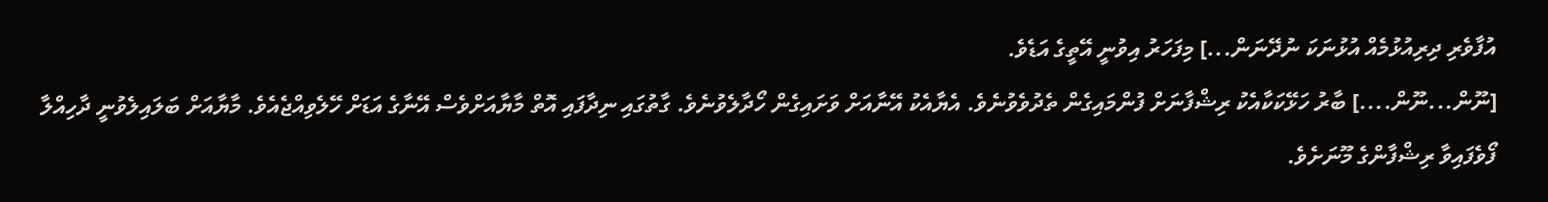އުފާވެރި ދިރިއުޅުމެއް އުޅުނަކަ ނުދޭނަން...] މިފަހަރު އިވުނީ އޭތީގެ އަޑެވެ.
[ނޫން...ނޫން....] ބާރު ހަޅޭކަކާއެކު ރިޝްފާނަށް ފުންމައިގެން ތެދުވެވުނެވެ. އެޔާއެކު އޭނާއަށް ވަށައިގެން ހޯދާލެވުނެވެ. ގާތުގައި ނިދާފައި އޮތް މާޔާއަށްވެސް އޭނާގެ އަޑަށް ހޭލެވިއްޖެއެވެ. މާޔާއަށް ބަލައިލެވުނީ ދާހިއްލާ ފޯވެފައިވާ ރިޝްފާންގެ މޫނަށެވެ.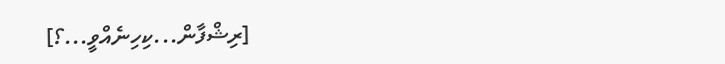[ރިޝްފާން...ކިހިނެއްވީ...؟]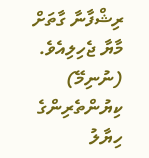ރިޝްފާނާ ގާތަށް މާޔާ ޖެހިލިއެވެ.
(ނުނިމޭ)
ކިޔުންތެރިންގެ ހިޔާލު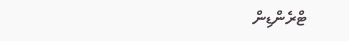ޓްރެންޑިން